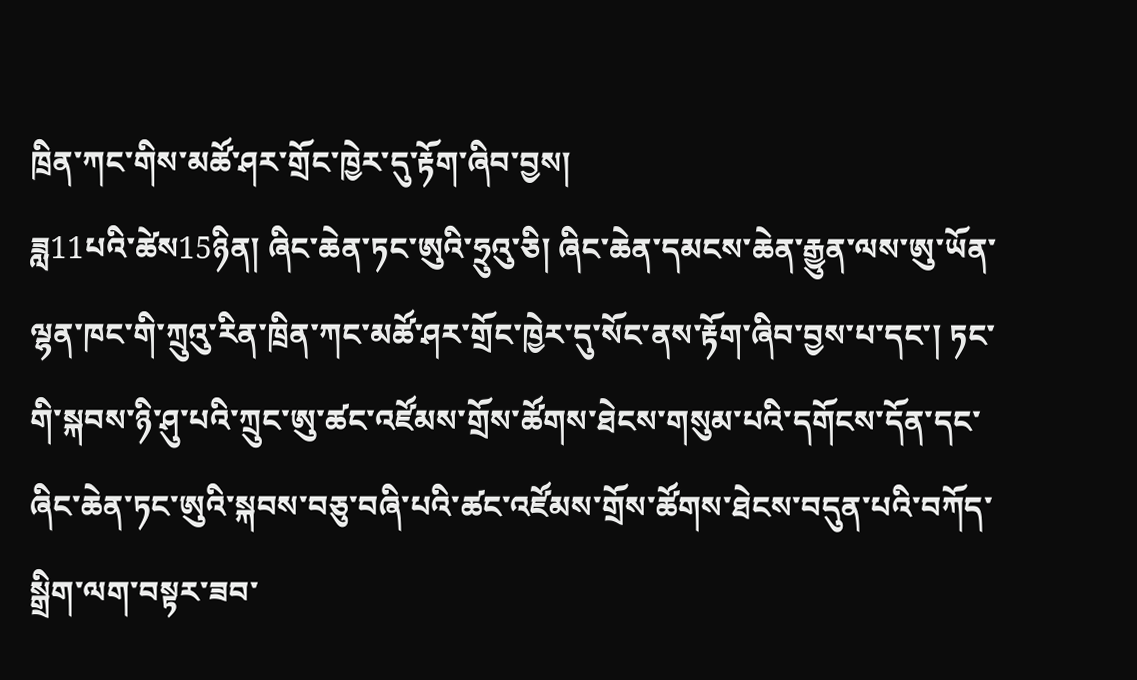ཁྲིན་ཀང་གིས་མཚོ་ཤར་གྲོང་ཁྱེར་དུ་རྟོག་ཞིབ་བྱས།
ཟླ11པའི་ཚེས15ཉིན། ཞིང་ཆེན་ཏང་ཨུའི་ཧྲུའུ་ཅི། ཞིང་ཆེན་དམངས་ཆེན་རྒྱུན་ལས་ཨུ་ཡོན་ལྷན་ཁང་གི་ཀྲུའུ་རིན་ཁྲིན་ཀང་མཚོ་ཤར་གྲོང་ཁྱེར་དུ་སོང་ནས་རྟོག་ཞིབ་བྱས་པ་དང་། ཏང་གི་སྐབས་ཉི་ཤུ་པའི་ཀྲུང་ཨུ་ཚང་འཛོམས་གྲོས་ཚོགས་ཐེངས་གསུམ་པའི་དགོངས་དོན་དང་ཞིང་ཆེན་ཏང་ཨུའི་སྐབས་བཅུ་བཞི་པའི་ཚང་འཛོམས་གྲོས་ཚོགས་ཐེངས་བདུན་པའི་བཀོད་སྒྲིག་ལག་བསྟར་ཟབ་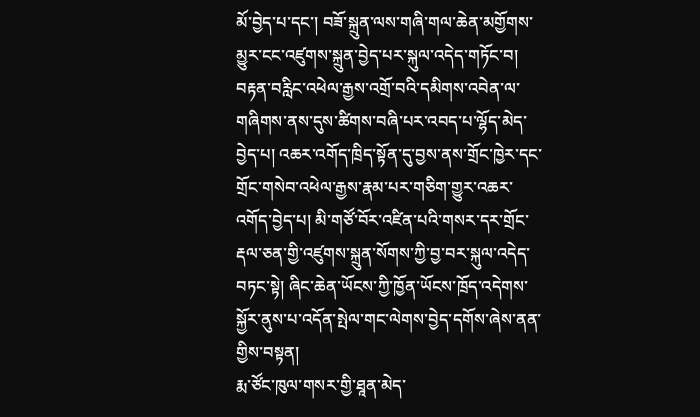མོ་བྱེད་པ་དང་། བཟོ་སྐྲུན་ལས་གཞི་གལ་ཆེན་མགྱོགས་མྱུར་ངང་འཛུགས་སྐྲུན་བྱེད་པར་སྐུལ་འདེད་གཏོང་བ། བརྟན་བརླིང་འཕེལ་རྒྱས་འགྲོ་བའི་དམིགས་འབེན་ལ་གཞིགས་ནས་དུས་ཚིགས་བཞི་པར་འབད་པ་ལྷོད་མེད་བྱེད་པ། འཆར་འགོད་ཁྲིད་སྟོན་དུ་བྱས་ནས་གྲོང་ཁྱེར་དང་གྲོང་གསེབ་འཕེལ་རྒྱས་རྣམ་པར་གཅིག་གྱུར་འཆར་འགོད་བྱེད་པ། མི་གཙོ་བོར་འཛིན་པའི་གསར་དར་གྲོང་རྡལ་ཅན་གྱི་འཛུགས་སྐྲུན་སོགས་ཀྱི་བྱ་བར་སྐུལ་འདེད་བཏང་སྟེ། ཞིང་ཆེན་ཡོངས་ཀྱི་ཁྱོན་ཡོངས་ཁྲོད་འདེགས་སྐྱོར་ནུས་པ་འདོན་སྤེལ་གང་ལེགས་བྱེད་དགོས་ཞེས་ནན་གྱིས་བསྟན།
རྨ་ཙོང་ཁུལ་གསར་གྱི་ཐཱན་མེད་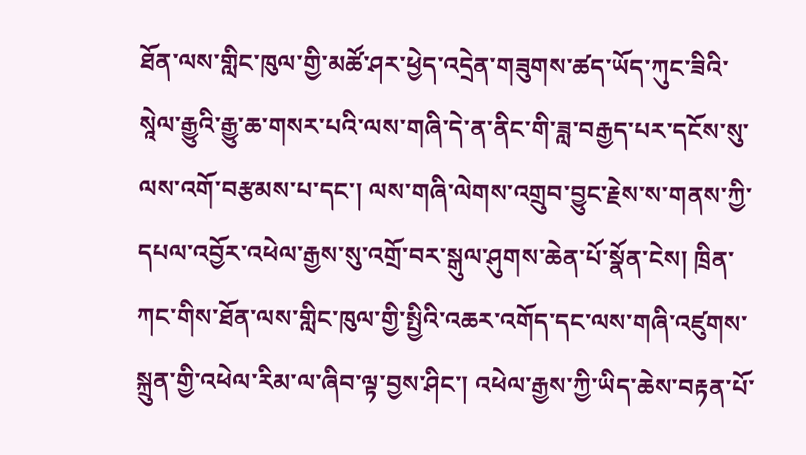ཐོན་ལས་གླིང་ཁུལ་གྱི་མཚོ་ཤར་ཕྱེད་འདྲེན་གཟུགས་ཚད་ཡོད་ཀུང་ཟིའི་སཱེལ་རྒྱུའི་རྒྱུ་ཆ་གསར་པའི་ལས་གཞི་དེ་ན་ནིང་གི་ཟླ་བརྒྱད་པར་དངོས་སུ་ལས་འགོ་བརྩམས་པ་དང་། ལས་གཞི་ལེགས་འགྲུབ་བྱུང་རྗེས་ས་གནས་ཀྱི་དཔལ་འབྱོར་འཕེལ་རྒྱས་སུ་འགྲོ་བར་སྒུལ་ཤུགས་ཆེན་པོ་སྣོན་ངེས། ཁྲིན་ཀང་གིས་ཐོན་ལས་གླིང་ཁུལ་གྱི་སྤྱིའི་འཆར་འགོད་དང་ལས་གཞི་འཛུགས་སྐྲུན་གྱི་འཕེལ་རིམ་ལ་ཞིབ་ལྟ་བྱས་ཤིང་། འཕེལ་རྒྱས་ཀྱི་ཡིད་ཆེས་བརྟན་པོ་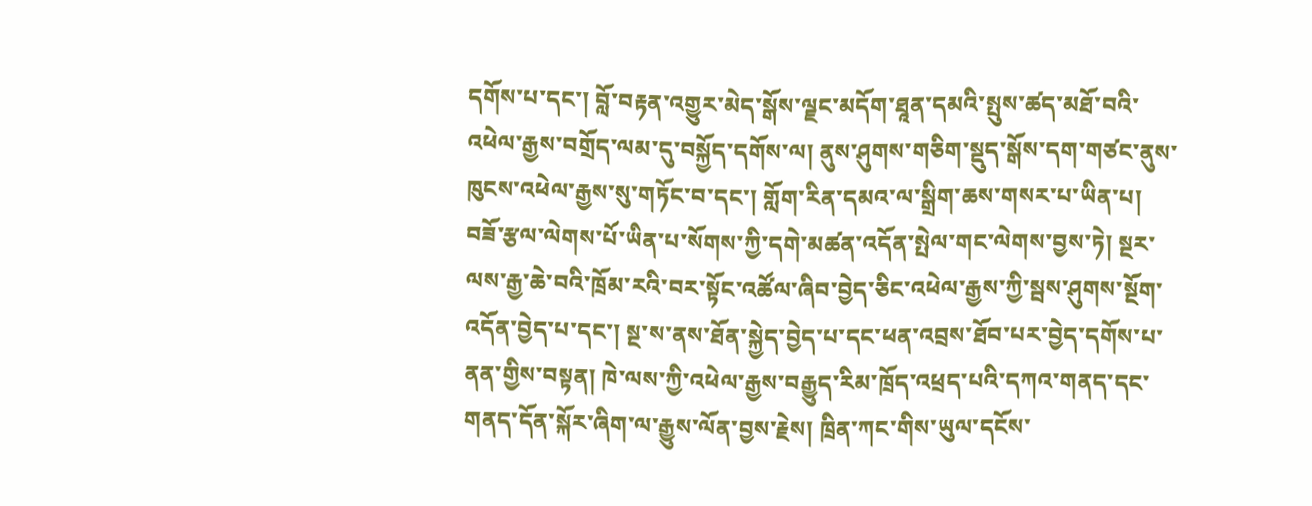དགོས་པ་དང་། བློ་བརྟན་འགྱུར་མེད་སྒོས་ལྗང་མདོག་ཐཱན་དམའི་སྤུས་ཚད་མཐོ་བའི་འཕེལ་རྒྱས་བགྲོད་ལམ་དུ་བསྐྱོད་དགོས་ལ། ནུས་ཤུགས་གཅིག་སྡུད་སྒོས་དག་གཙང་ནུས་ཁུངས་འཕེལ་རྒྱས་སུ་གཏོང་བ་དང་། གློག་རིན་དམའ་ལ་སྒྲིག་ཆས་གསར་པ་ཡིན་པ། བཟོ་རྩལ་ལེགས་པོ་ཡིན་པ་སོགས་ཀྱི་དགེ་མཚན་འདོན་སྤེལ་གང་ལེགས་བྱས་ཏེ། སྔར་ལས་རྒྱ་ཆེ་བའི་ཁྲོམ་རའི་བར་སྟོང་འཚོལ་ཞིབ་བྱེད་ཅིང་འཕེལ་རྒྱས་ཀྱི་སྦས་ཤུགས་སྔོག་འདོན་བྱེད་པ་དང་། སྔ་ས་ནས་ཐོན་སྐྱེད་བྱེད་པ་དང་ཕན་འབྲས་ཐོབ་པར་བྱེད་དགོས་པ་ནན་གྱིས་བསྟན། ཁེ་ལས་ཀྱི་འཕེལ་རྒྱས་བརྒྱུད་རིམ་ཁྲོད་འཕྲད་པའི་དཀའ་གནད་དང་གནད་དོན་སྐོར་ཞིག་ལ་རྒྱུས་ལོན་བྱས་རྗེས། ཁྲིན་ཀང་གིས་ཡུལ་དངོས་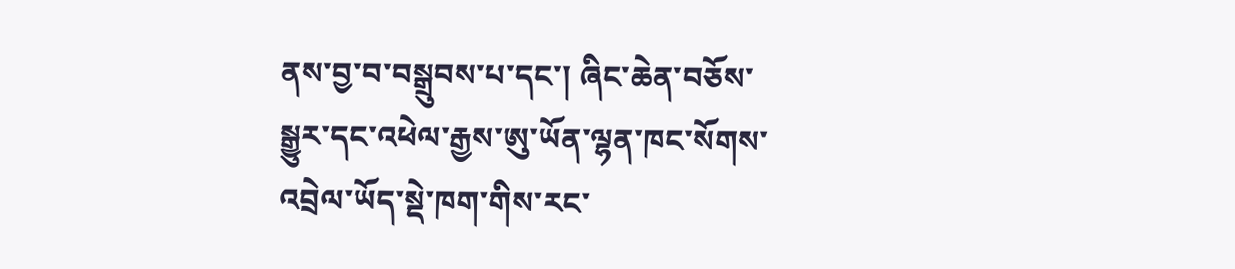ནས་བྱ་བ་བསྒྲུབས་པ་དང་། ཞིང་ཆེན་བཅོས་སྒྱུར་དང་འཕེལ་རྒྱས་ཨུ་ཡོན་ལྷན་ཁང་སོགས་འབྲེལ་ཡོད་སྡེ་ཁག་གིས་རང་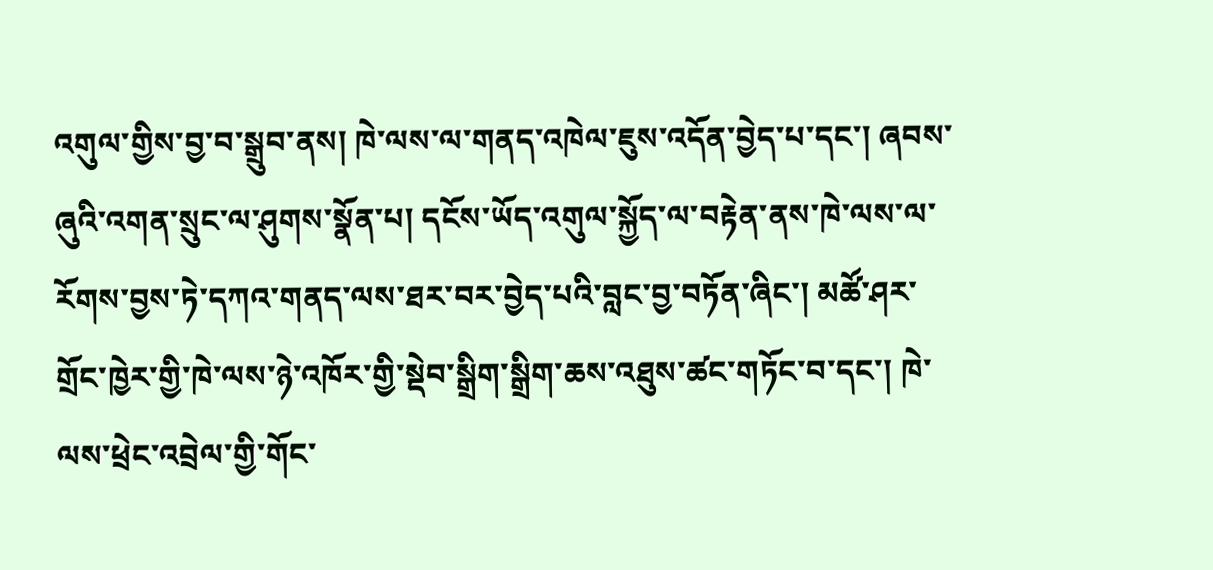འགུལ་གྱིས་བྱ་བ་སྒྲུབ་ནས། ཁེ་ལས་ལ་གནད་འཁེལ་ཇུས་འདོན་བྱེད་པ་དང་། ཞབས་ཞུའི་འགན་སྲུང་ལ་ཤུགས་སྣོན་པ། དངོས་ཡོད་འགུལ་སྐྱོད་ལ་བརྟེན་ནས་ཁེ་ལས་ལ་རོགས་བྱས་ཏེ་དཀའ་གནད་ལས་ཐར་བར་བྱེད་པའི་བླང་བྱ་བཏོན་ཞིང་། མཚོ་ཤར་གྲོང་ཁྱེར་གྱི་ཁེ་ལས་ཉེ་འཁོར་གྱི་སྡེབ་སྒྲིག་སྒྲིག་ཆས་འཐུས་ཚང་གཏོང་བ་དང་། ཁེ་ལས་ཕྲེང་འབྲེལ་གྱི་གོང་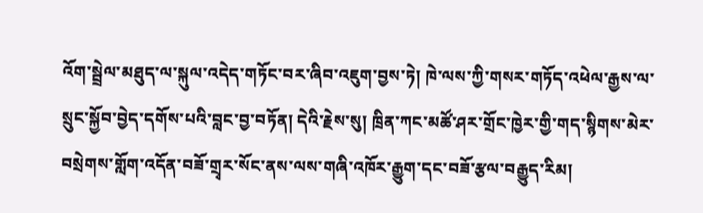འོག་སྦྲེལ་མཐུད་ལ་སྐུལ་འདེད་གཏོང་བར་ཞིབ་འཇུག་བྱས་ཏེ། ཁེ་ལས་ཀྱི་གསར་གཏོད་འཕེལ་རྒྱས་ལ་སྲུང་སྐྱོབ་བྱེད་དགོས་པའི་བླང་བྱ་བཏོན། དེའི་རྗེས་སུ། ཁྲིན་ཀང་མཚོ་ཤར་གྲོང་ཁྱེར་གྱི་གད་སྙིགས་མེར་བསྲེགས་གློག་འདོན་བཟོ་གྲྭར་སོང་ནས་ལས་གཞི་འཁོར་རྒྱུག་དང་བཟོ་རྩལ་བརྒྱུད་རིམ།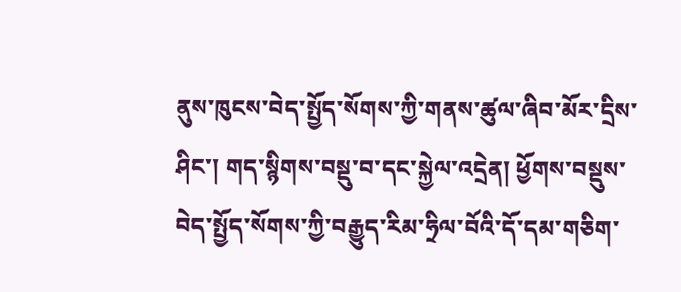ནུས་ཁུངས་བེད་སྤྱོད་སོགས་ཀྱི་གནས་ཚུལ་ཞིབ་མོར་དྲིས་ཤིང་། གད་སྙིགས་བསྡུ་བ་དང་སྐྱེལ་འདྲེན། ཕྱོགས་བསྡུས་བེད་སྤྱོད་སོགས་ཀྱི་བརྒྱུད་རིམ་ཧྲིལ་བོའི་དོ་དམ་གཅིག་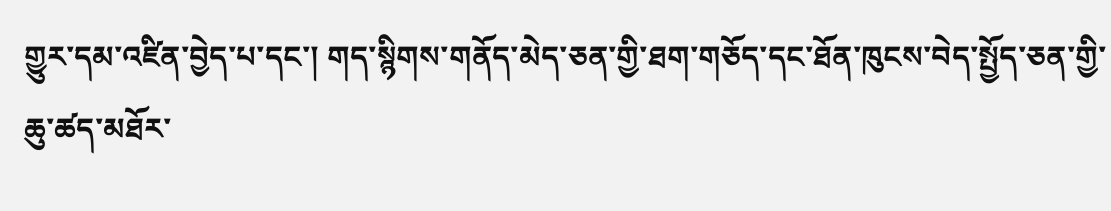གྱུར་དམ་འཛིན་བྱེད་པ་དང་། གད་སྙིགས་གནོད་མེད་ཅན་གྱི་ཐག་གཅོད་དང་ཐོན་ཁུངས་བེད་སྤྱོད་ཅན་གྱི་ཆུ་ཚད་མཐོར་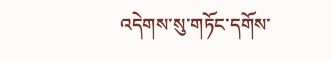འདེགས་སུ་གཏོང་དགོས་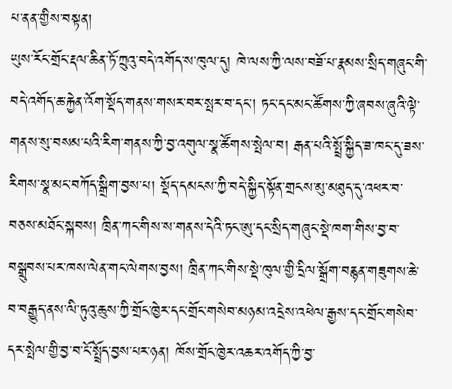པ་ནན་གྱིས་བསྟན།
ཡུས་རོང་གྲོང་རྡལ་ཆིན་ཏོ་ཀྲུའུ་བདེ་འགོད་ས་ཁུལ་དུ། ཁེ་ལས་ཀྱི་ལས་བཟོ་པ་རྣམས་སྲིད་གཞུང་གི་བདེ་འགོད་ཆ་རྐྱེན་འོག་སྡོད་གནས་གསར་བར་སྤར་བ་དང་། ཏང་དང་མང་ཚོགས་ཀྱི་ཞབས་ཞུའི་ལྟེ་གནས་སུ་བསམ་པའི་རིག་གནས་ཀྱི་བྱ་འགུལ་སྣ་ཚོགས་སྤེལ་བ། རྒན་པའི་སྤྲོ་སྐྱིད་ཟ་ཁང་དུ་ཟས་རིགས་སྣ་མང་བཀོད་སྒྲིག་བྱས་པ། སྡོད་དམངས་ཀྱི་བདེ་སྐྱིད་སྟོན་གྲངས་མུ་མཐུད་དུ་འཕར་བ་བཅས་མཐོང་སྐབས། ཁྲིན་ཀང་གིས་ས་གནས་དེའི་ཏང་ཨུ་དང་སྲིད་གཞུང་སྡེ་ཁག་གིས་བྱ་བ་བསྒྲུབས་པར་ཁས་ལེན་གང་ལེགས་བྱས། ཁྲིན་ཀང་གིས་སྡེ་ཁུལ་གྱི་དྲིལ་སྒྲོག་བརྙན་གཟུགས་ཆེ་བ་བརྒྱུད་ནས་ལི་ཏུའུ་ཆུས་ཀྱི་གྲོང་ཁྱེར་དང་གྲོང་གསེབ་མཉམ་འདྲེས་འཕེལ་རྒྱས་དང་གྲོང་གསེབ་དར་སྤེལ་གྱི་བྱ་བ་ངོ་སྤྲོད་བྱས་པར་ཉན། ཁོས་གྲོང་ཁྱེར་འཆར་འགོད་ཀྱི་བྱ་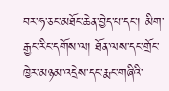བར་ཧ་ཅང་མཐོང་ཆེན་བྱེད་པ་དང་། མིག་རྒྱང་རིང་དགོས་ལ། ཐོན་ལས་དང་གྲོང་ཁྱེར་མཉམ་འདྲེས་དང་རྨང་གཞིའི་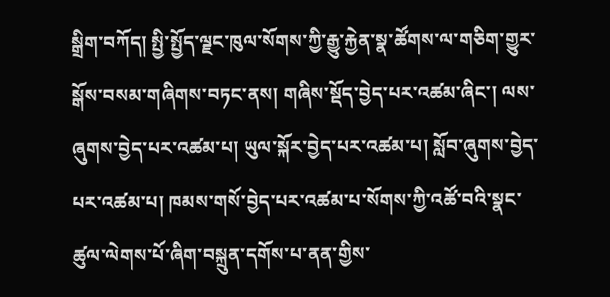སྒྲིག་བཀོད། སྤྱི་སྤྱོད་ལྗང་ཁུལ་སོགས་ཀྱི་རྒྱུ་རྐྱེན་སྣ་ཚོགས་ལ་གཅིག་གྱུར་སྒོས་བསམ་གཞིགས་བཏང་ནས། གཞིས་སྡོད་བྱེད་པར་འཚམ་ཞིང་། ལས་ཞུགས་བྱེད་པར་འཚམ་པ། ཡུལ་སྐོར་བྱེད་པར་འཚམ་པ། སློབ་ཞུགས་བྱེད་པར་འཚམ་པ། ཁམས་གསོ་བྱེད་པར་འཚམ་པ་སོགས་ཀྱི་འཚོ་བའི་སྣང་ཚུལ་ལེགས་པོ་ཞིག་བསྐྲུན་དགོས་པ་ནན་གྱིས་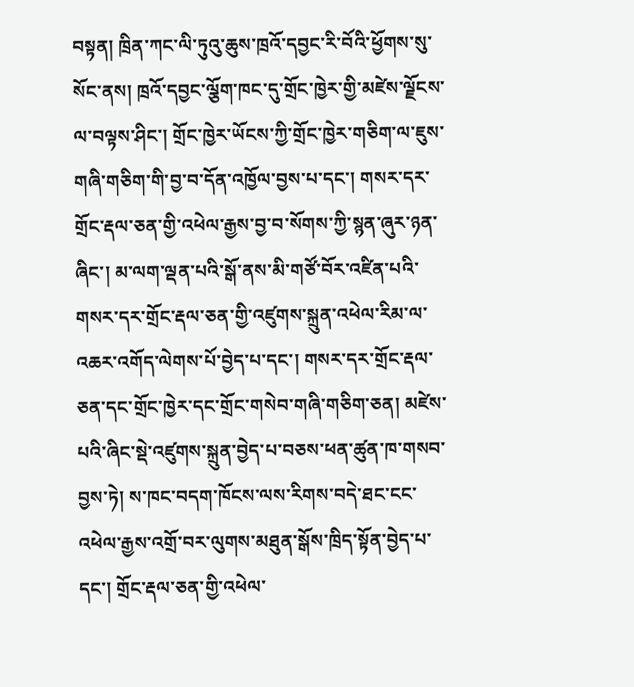བསྟན། ཁྲིན་ཀང་ལི་ཏུའུ་ཆུས་ཁྲའོ་དབྱང་རི་བོའི་ཕྱོགས་སུ་སོང་ནས། ཁྲའོ་དབྱང་ལྕོག་ཁང་དུ་གྲོང་ཁྱེར་གྱི་མཛེས་ལྗོངས་ལ་བལྟས་ཤིང་། གྲོང་ཁྱེར་ཡོངས་ཀྱི་གྲོང་ཁྱེར་གཅིག་ལ་ཇུས་གཞི་གཅིག་གི་བྱ་བ་དོན་འཁྱོལ་བྱས་པ་དང་། གསར་དར་གྲོང་རྡལ་ཅན་གྱི་འཕེལ་རྒྱས་བྱ་བ་སོགས་ཀྱི་སྙན་ཞུར་ཉན་ཞིང་། མ་ལག་ལྡན་པའི་སྒོ་ནས་མི་གཙོ་བོར་འཛིན་པའི་གསར་དར་གྲོང་རྡལ་ཅན་གྱི་འཛུགས་སྐྲུན་འཕེལ་རིམ་ལ་འཆར་འགོད་ལེགས་པོ་བྱེད་པ་དང་། གསར་དར་གྲོང་རྡལ་ཅན་དང་གྲོང་ཁྱེར་དང་གྲོང་གསེབ་གཞི་གཅིག་ཅན། མཛེས་པའི་ཞིང་སྡེ་འཛུགས་སྐྲུན་བྱེད་པ་བཅས་ཕན་ཚུན་ཁ་གསབ་བྱས་ཏེ། ས་ཁང་བདག་ཁོངས་ལས་རིགས་བདེ་ཐང་ངང་འཕེལ་རྒྱས་འགྲོ་བར་ལུགས་མཐུན་སྒོས་ཁྲིད་སྟོན་བྱེད་པ་དང་། གྲོང་རྡལ་ཅན་གྱི་འཕེལ་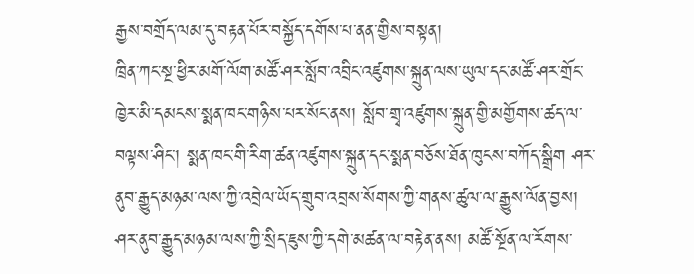རྒྱས་བགྲོད་ལམ་དུ་བརྟན་པོར་བསྐྱོད་དགོས་པ་ནན་གྱིས་བསྟན།
ཁྲིན་ཀང་སྔ་ཕྱིར་མགོ་ལོག་མཚོ་ཤར་སློབ་འབྲིང་འཛུགས་སྐྲུན་ལས་ཡུལ་དང་མཚོ་ཤར་གྲོང་ཁྱེར་མི་དམངས་སྨན་ཁང་གཉིས་པར་སོང་ནས། སློབ་གྲྭ་འཛུགས་སྐྲུན་གྱི་མགྱོགས་ཚད་ལ་བལྟས་ཤིང་། སྨན་ཁང་གི་རིག་ཚན་འཛུགས་སྐྲུན་དང་སྨན་བཅོས་ཐོན་ཁུངས་བཀོད་སྒྲིག ཤར་ནུབ་རྒྱུད་མཉམ་ལས་ཀྱི་འབྲེལ་ཡོད་གྲུབ་འབྲས་སོགས་ཀྱི་གནས་ཚུལ་ལ་རྒྱུས་ལོན་བྱས། ཤར་ནུབ་རྒྱུད་མཉམ་ལས་ཀྱི་སྲིད་ཇུས་ཀྱི་དགེ་མཚན་ལ་བརྟེན་ནས། མཚོ་སྔོན་ལ་རོགས་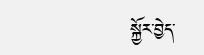སྐྱོར་བྱེད་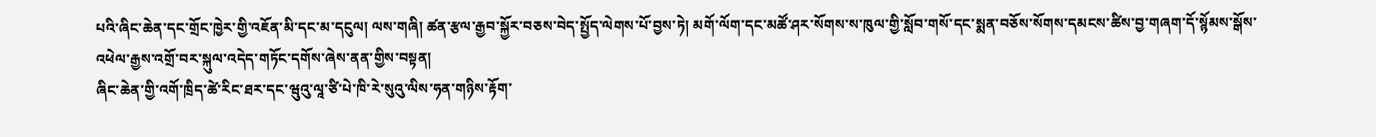པའི་ཞིང་ཆེན་དང་གྲོང་ཁྱེར་གྱི་འཇོན་མི་དང་མ་དངུལ། ལས་གཞི། ཚན་རྩལ་རྒྱབ་སྐྱོར་བཅས་བེད་སྤྱོད་ལེགས་པོ་བྱས་ཏེ། མགོ་ལོག་དང་མཚོ་ཤར་སོགས་ས་ཁུལ་གྱི་སློབ་གསོ་དང་སྨན་བཅོས་སོགས་དམངས་ཚིས་བྱ་གཞག་དོ་སྙོམས་སྒོས་འཕེལ་རྒྱས་འགྲོ་བར་སྐུལ་འདེད་གཏོང་དགོས་ཞེས་ནན་གྱིས་བསྟན།
ཞིང་ཆེན་གྱི་འགོ་ཁྲིད་ཚེ་རིང་ཐར་དང་ཝུའུ་ལཱ་ཙི་པེ་ཁི་རེ་སུའུ་ལིས་ཧན་གཉིས་རྟོག་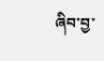ཞིབ་བྱ་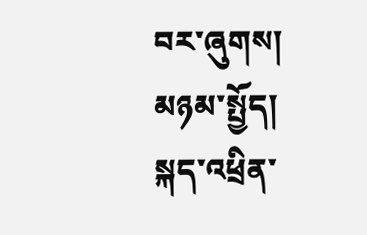བར་ཞུགས།
མཉམ་སྤྱོད།
སྐད་འཕྲིན་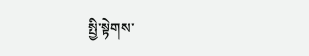སྤྱི་སྟེགས་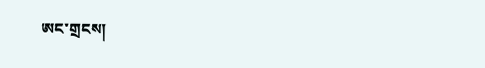ཨང་གྲངས།